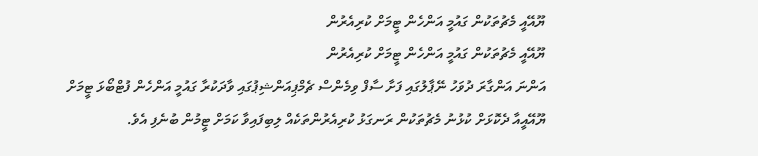ޔޫއޭއީ މެޗުތަކުން ގައުމީ އަންހެން ޓީމަށް ކުރިއެރުން
ޔޫއޭއީ މެޗުތަކުން ގައުމީ އަންހެން ޓީމަށް ކުރިއެރުން
އަންނަ އަންގާރަ ދުވަހު ނޭޕާލުގައި ފަށާ ސާފް ވިމެންސް ޗެމްޕިއަންޝިޕުގައި ވާދަކުރާ ގައުމީ އަންހެން ފުޓްބޯޅަ ޓީމަށް ޔޫއޭއީއާ ދެކޮޅަށް ކުޅުނު މެޗުތަކުން ރަނގަޅު ކުރިއެރުންތަކެއް ލިބިފައިވާ ކަމަށް ޓީމުން ބުނެފި އެވެ.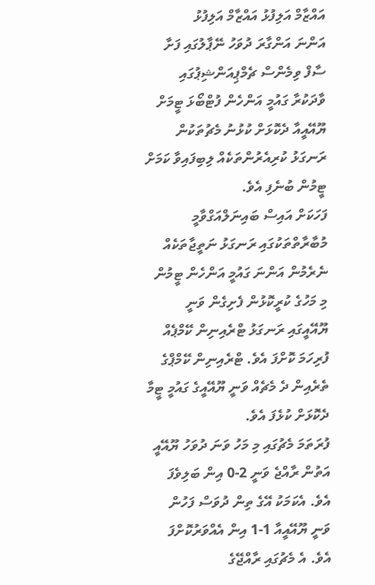އައްޒާމް އަލިފުޅު އައްޒާމް އަލިފުޅު
އަންނަ އަންގާރަ ދުވަހު ނޭޕާލުގައި ފަށާ ސާފް ވިމެންސް ޗެމްޕިއަންޝިޕުގައި ވާދަކުރާ ގައުމީ އަންހެން ފުޓްބޯޅަ ޓީމަށް ޔޫއޭއީއާ ދެކޮޅަށް ކުޅުނު މެޗުތަކުން ރަނގަޅު ކުރިއެރުންތަކެއް ލިބިފައިވާ ކަމަށް ޓީމުން ބުނެފި އެވެ.
ފަހަކަށް އައިސް ބައިނަލްއަގްވާމީ މުބާރާތްތަކުގައި ރަނގަޅު ނަތީޖާތަކެއް ނެރެމުން އަންނަ ގައުމީ އަންހެން ޓީމުން މި މަހުގެ ކުރީކޮޅުން ފެށިގެން ވަނީ ޔޫއޭއީގައި ރަނގަޅު ޓްރެއިނިން ކޭމްޕެއް ފުރިހަމަ ކޮށްފަ އެވެ. ޓްރެއިނިން ކޭމްޕްގެ ތެރެއިން ދެ މެޗެއް ވަނީ ޔޫއޭއީގެ ގައުމީ ޓީމާ ދެކޮޅަށް ކުޅެފަ އެވެ.
ފުރަތަމަ މެޗުގައި މި މަހު ވަނަ ދުވަހު ޔޫއޭއީ އަތުން ރާއްޖެ ވަނީ 2-0 އިން ބަލިވެފަ އެވެ. އެކަމަކު އޭގެ ތިން ދުވަސް ފަހުން ވަނީ ޔޫއޭއީއާ 1-1 އިން އެއްވަރުކޮށްފަ އެވެ. އެ މެޗުގައި ރާއްޖޭގެ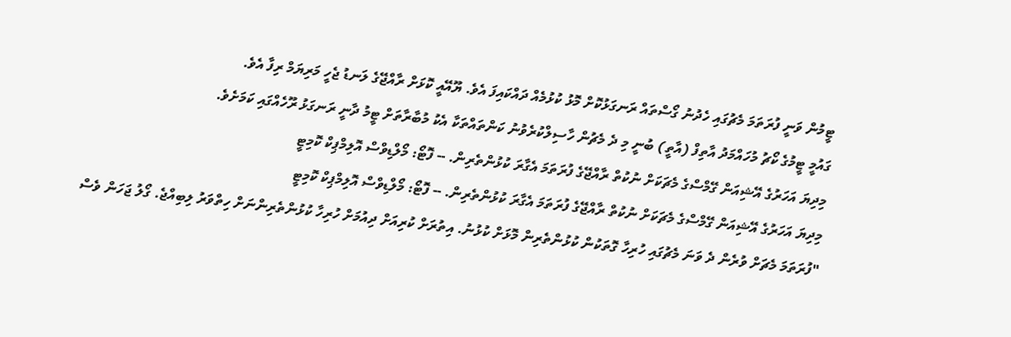ޓީމުން ވަނީ ފުރަތަމަ މެޗުގައި ހެދުނު ގޯސްތައް ރަނގަޅުކޮށް މޮޅު ކުޅުމެއް ދައްކައިފަ އެވެ. ޔޫއޭއީ ކޮޅަށް ރާއްޖޭގެ ލަނޑު ޖެހީ މަރިޔަމް ރިފާ އެވެ.
ގައުމީ ޓީމުގެ ކޯޗު މުހައްމަދު އާތިފް (އާތީ) ބުނީ މި ދެ މެޗުން ހާސިލްކުރެވުނު ކަންތައްތަކާ އެކު މުބާރާތަށް ޓީމު ދާނީ ރަނގަޅު ރޫހެއްގައި ކަމަށެވެ.
މިދިޔަ އަހަރުގެ އޭޝިއަން ގޭމްސްގެ މެޗަކަށް ނުކުތް ރާއްޖޭގެ ފުރަތަމަ އެގާރަ ކުޅުންތެރިން. -- ފޮޓޯ: މޯލްޑިވްސް އޮލިމްޕިކް ކޮމިޓީ
މިދިޔަ އަހަރުގެ އޭޝިއަން ގޭމްސްގެ މެޗަކަށް ނުކުތް ރާއްޖޭގެ ފުރަތަމަ އެގާރަ ކުޅުންތެރިން. -- ފޮޓޯ: މޯލްޑިވްސް އޮލިމްޕިކް ކޮމިޓީ
"ފުރަތަމަ މެޗަށް ވުރެން ދެ ވަނަ މެޗުގައި ހުރިހާ ގޮތަކުން ކުޅުންތެރިން މޮޅަށް ކުޅުނު. އިތުރަށް ކުރިއަށް ދިއުމަށް ހުރިހާ ކުޅުންތެރިންނަށް ހިތްވަރު ލިބިއްޖެ. ގޯލު ޖަހަން ވެސް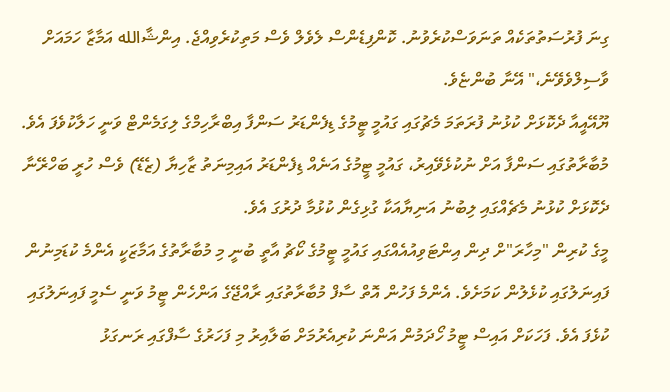ގިނަ ފުރުސަތުތަކެއް ތަނަވަސްކުރެވުނު. ކޮންފިޑެންސް ލެވެލް ވެސް މަތިކުރެވިއްޖެ. އިންޝާالله އަމާޒާ ހަމައަށް ވާސިލްވެވޭނެ،" އޭނާ ބުންޏެވެ.
ޔޫއޭއީއާ ދެކޮޅަށް ކުޅުނު ފުރަތަމަ މެޗުގައި ގައުމީ ޓީމުގެ ޑިފެންޑަރު ސަންފާ އިބްރާހިމްގެ ލިގަމެންޓް ވަނީ ހަލާކުވެފަ އެވެ. މުބާރާތުގައި ސަންފާ އަށް ނުކުޅެވޭއިރު، ގައުމީ ޓީމުގެ އަނެއް ޑިފެންޑަރު އައިމިނަތު ޒާހިޔާ (ޒެޑޭ) ވެސް ހުރީ ބަހްރޭނާ ދެކޮޅަށް ކުޅުނު މެޗެއްގައި ލިބުނު އަނިޔާއަކާ ގުޅިގެން ކުޅުމާ ދުރުގަ އެވެ.
މީގެ ކުރިން "މިހާރަ"ށް ދިން އިންޓަވިއުއެއްގައި ގައުމީ ޓީމުގެ ކޯޗު އާތީ ބުނީ މި މުބާރާތުގެ އަމާޒަކީ އެންމެ ކުޑަމިނުން ފައިނަލުގައި ކުޅެލުން ކަމަށެވެ. އެންމެ ފަހުން އޮތް ސާފް މުބާރާތުގައި ރާއްޖޭގެ އަންހެން ޓީމު ވަނީ ސެމީ ފައިނަލުގައި ކުޅެފަ އެވެ. ފަހަކަށް އައިސް ޓީމު ހޯދަމުން އަންނަ ކުރިއެރުމަށް ބަލާއިރު މި ފަހަރުގެ ސާފްގައި ރަނގަޅު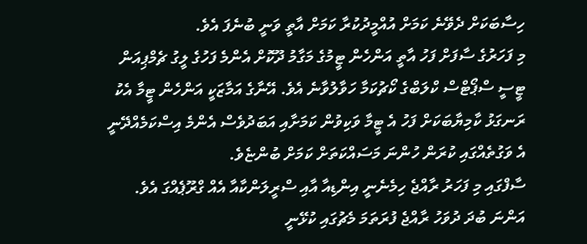ހިސާބަކަށް ދެވޭނެ ކަމަށް އުއްމީދުކުރާ ކަމަށް އާތީ ވަނީ ބުނެފަ އެވެ.
މި ފަހަރުގެ ސާފަށް ފަހު އާތީ އަންހެން ޓީމުގެ މަގާމު ދޫކޮށް އެންމެ ފަހުގެ ލީގު ޗެމްޕިއަން ޓީސީ ސްޕޯޓްސް ކްލަބްގެ ކޯޗުކަމާ ހަވާލުވާނެ އެވެ. އޭނާގެ އަމާޒަކީ އަންހެން ޓީމާ އެކު ރަނގަޅު ކާމިޔާބަކަށް ފަހު އެ ޓީމާ ވަކިވުން ކަމަށާއި އަބަދުވެސް އެންމެ އިސްކަމެއްދޭނީ އެ ވަގުތެއްގައި ކުރަން ހުންނަ މަސައްކަތަށް ކަމަށް ބުންޏެވެ.
ސާފްގައި މި ފަހަރު ރާއްޖެ ހިމެނެނީ އިންޑިއާ އާއި ސްރީލަންކާއާ އެއް ގްރޫޕެއްގަ އެވެ. އަންނަ ބުދަ ދުވަހު ރާއްޖެ ފުރަތަމަ މެޗުގައި ކުޅޭނީ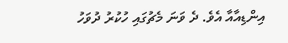އިންޑިއާއާ އެވެ. ދެ ވަނަ މެޗުގައި ހުކުރު ދުވަހު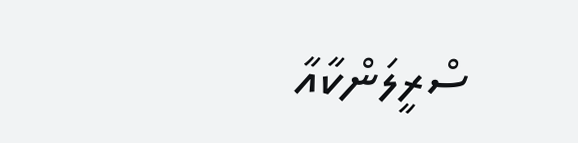ސްރީލަންކާއާ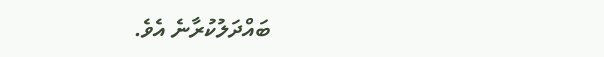ބައްދަލުކުރާނެ އެވެ.